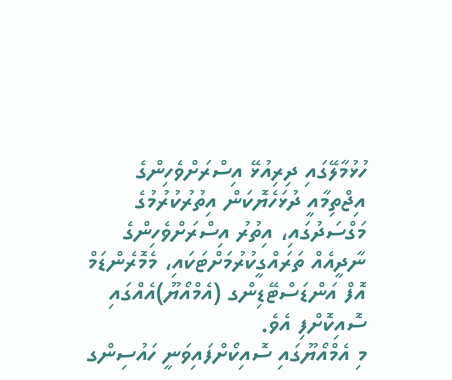ހުޅުމާލޭގައި ދިރިއުޅޭ އިސްރަށްވެހިންގެ އިޖްތިމާއީ ދުޅަހެޔޮކަން އިތުރުކުރުމުގެ މަގްސަދުގައި، އިތުރު އިސްރަށްވެހިންގެ ނާދީއެއް ތަރައްގީކުރުމަށްޓަކައި، މެމޮރެންޑަމް އޮފް އަންޑަސްޓޭޑިންގ (އެމްއޯޔޫ)އެއްގައި ސޮއިކޮށްފި އެވެ.
މި އެމްއޯޔޫގައި ސޮއިކޯށްފައިވަނީ ހައުސިންގ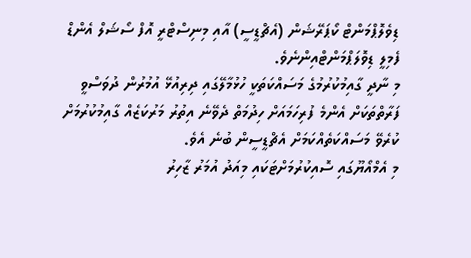ޑިވެލޮޕްމަންޓް ކޯޕަރޭޝަން (އެޗްޑީސީ) އާއި މިނިސްޓްރީ އޮފް ސޯޝަލް އެންޑް ފެމިލީ ޑިވޮލަޕްމަންޓްއިންނެވެ.
މި ނާދީ ގާއިމުކުރުމުގެ މަސައްކަތަކީ ހުޅުމާލޭގައި ދިރިއުޅޭ އުމުރުން ދުވަސްވީ ފަރާތްތަކަށް އެންމެ ފުރިހަމައަށް ހިދުމަތް ދެވޭނެ އިތުރު މަރުކަޒެއް ގާއިމުކުރުމަށް ކުރެވޭ މަސައްކަތެއްކަމަށް އެޗްޑީސީން ބުނެ އެވެ.
މި އެމްއޯޔޫގައި ސޮއިކުރުމަށްޓަކައި މިއަދު އުމަރު ޒާހިރު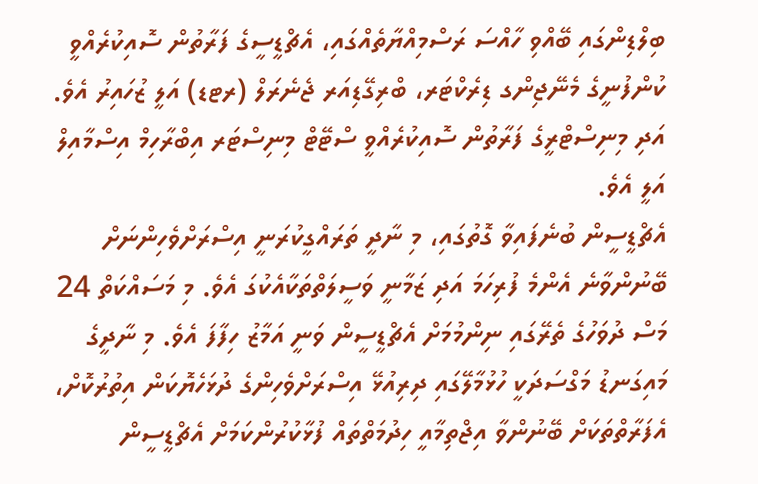ބިލްޑިންގައި ބޭއްވި ހާއްސަ ރަސްމިއްޔާތެއްގައި، އެޗްޑީސީގެ ފަރާތުން ސޮއިކުރެއްވީ ކުންފުނީގެ މެނޭޖިންގ ޑިރެކްޓަރ، ބްރިގޭޑިއަރ ޖެނެރަލް (ރޓޑ) އަލީ ޒުހައިރު އެވެ. އަދި މިނިސްޓްރީގެ ފަރާތުން ސޮއިކުރެއްވީ ސްޓޭޓް މިނިސްޓަރ އިބްރާހިމް އިސްމާއިލް އަލީ އެވެ.
އެޗްޑީސީން ބުނެފައިވާ ގޮތުގައި، މި ނާދީ ތަރައްގީކުރަނީ އިސްރަށްވެހިންނަށް ބޭނުންވާނެ އެންމެ ފުރިހަމަ އަދި ޒަމާނީ ވަސީލަތްތަކާއެކުގަ އެވެ. މި މަސައްކަތް 24 މަސް ދުވަހުގެ ތެރޭގައި ނިންމުމަށް އެޗްޑީސީން ވަނީ އަމާޒު ހިފާފަ އެވެ. މި ނާދީގެ މައިގަނޑު މަގްސަދަކީ ހުޅުމާލޭގައި ދިރިއުޅޭ އިސްރަށްވެހިންގެ ދުޅަހެޔޮކަން އިތުރުކޮށް، އެފަރާތްތަކަށް ބޭނުންވާ އިޖްތިމާއީ ހިދުމަތްތައް ފުޅާކުރުންކަމަށް އެޗްޑީސީން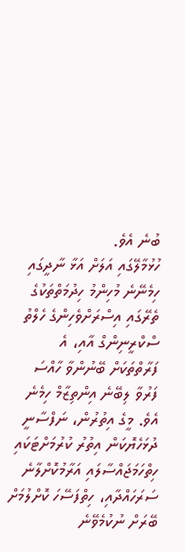ބުނެ އެވެ.
ހުޅުމާލޭގައި އަލަށް އަޅާ ނާދީގައި ހިމެނޭނެ މުހިންމު ހިދުމަތްތަކުގެ ތެރޭގައި އިސްރަށްވެހިންގެ ހެލްތު ސްކްރީނިންގް އާއި، އެ ފަރާތްތަކަށް ބޭނުންވާ ހާއްސަ ފަރުވާ ލިބޭނެ އިންތިޒާމް ހިމެނެ އެވެ. މީގެ އިތުރުން، ނަފްސާނީ ދުޅަހެޔޮކަން އިތުރު ކުރުމަށްޓަކައި ހިތްހަމަޖައްސާލައި އަރާމުކޮށްލާނެ ސަރަހައްދާއި، ހިތްފަސޭހަ ކޮށްލުމަށް ބޭރަށް ނުކުމެވޭނެ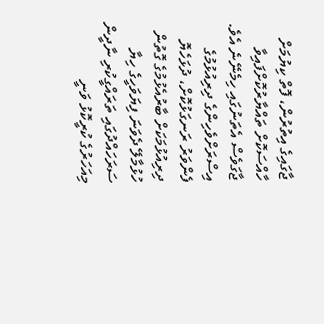ޖާގައިގެ އިތުރުން، ފޮތް ކިޔުމަށް ހާއްސަކޮށް ތައްޔާރުކޮށްފައިވާ ޖާގަވެސް އެތަނުގައި ހިމެނޭނެ އެވެ.
އިސްރަށްވެހިންގެ ދިރިއުޅުމުގެ ފެންވަރު ރަނގަޅުކޮށް، ދުޅަހެޔޮ ދިރިއުޅުމަކަށް ބާރުއެޅުމުގެ ގޮތުން ހުޅުމާލޭ ދެވަނަ ފިޔަވަހީގެ ހިޔާ ސަރަހައްދުގައި ތަރައްގީކުރި ނާދީން މިއަހަރުގެ ކުރީކޮޅު ވަނީ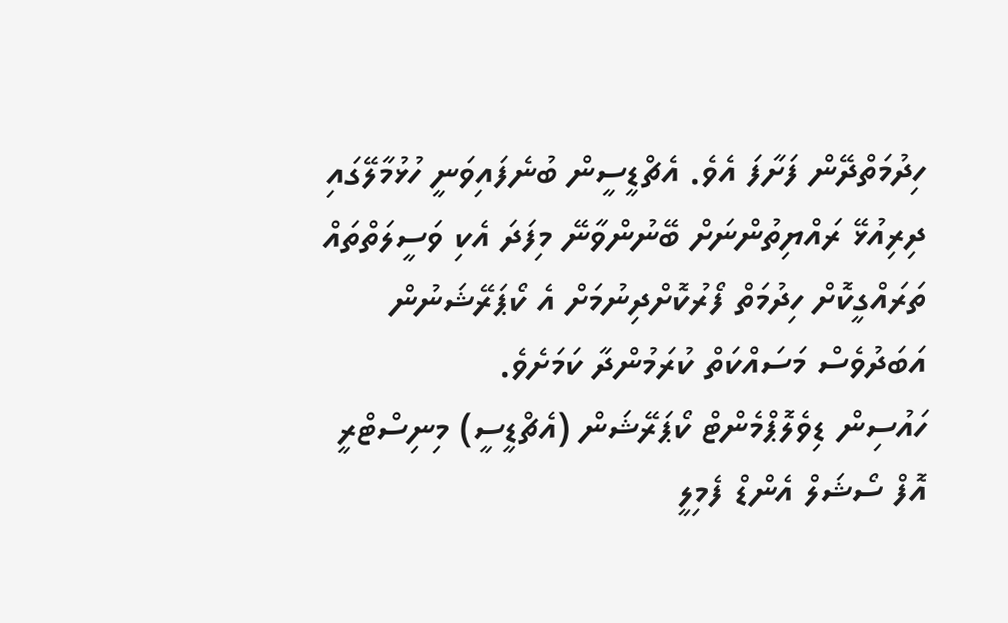ހިދުމަތްދޭން ފަށާފަ އެވެ. އެޗްޑީސީން ބުނެފައިވަނީ ހުޅުމާލޭގައި ދިރިއުޅޭ ރައްޔިތުންނަށް ބޭނުންވާނޭ މިފަދަ އެކި ވަސީލަތްތައް ތަރައްގީކޮށް ހިދުމަތް ފޯރުކޮށްދިނުމަށް އެ ކޯޕަރޭޝަނުން އަބަދުވެސް މަސައްކަތް ކުރަމުންދާ ކަމަށެވެ.
ހައުސިން ޑިވެލޮޕްމެންޓް ކޯޕަރޭޝަން (އެޗްޑީސީ) މިނިސްޓްރީ އޮފް ސޯޝަލް އެންޑް ފެމިލީ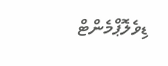ޑިވެލޮޕްމެންޓް